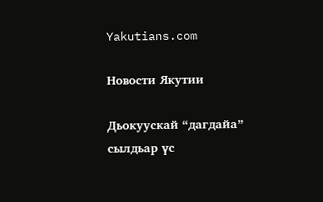Yakutians.com

Новости Якутии

Дьокуускай “дагдайа” сылдьар үс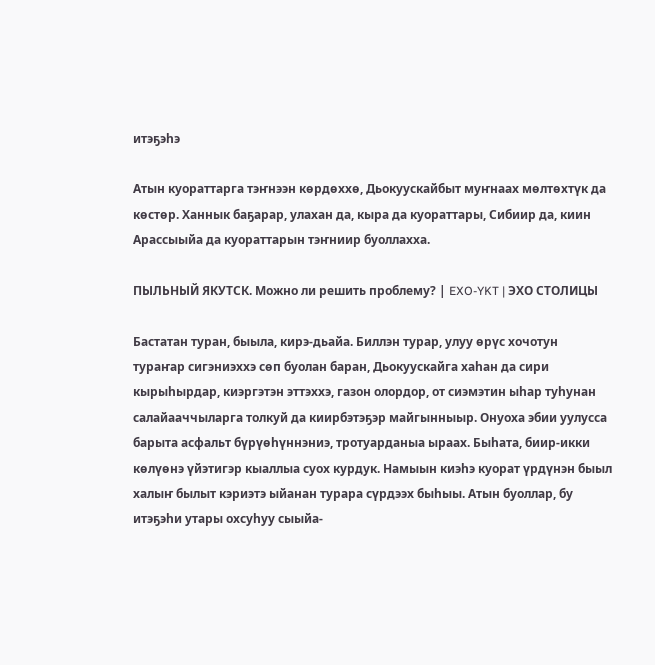итэҕэһэ

Атын куораттарга тэҥнээн көрдөххө, Дьокуускайбыт муҥнаах мөлтөхтүк да көстөр. Ханнык баҕарар, улахан да, кыра да куораттары, Сибиир да, киин Арассыыйа да куораттарын тэҥниир буоллахха.

ПЫЛЬНЫЙ ЯКУТСК. Можно ли решить проблему? | EXO-YKT | ЭХО СТОЛИЦЫ

Бастатан туран, быыла, кирэ-дьайа. Биллэн турар, улуу өрүс хочотун тураҥар сигэниэххэ сөп буолан баран, Дьокуускайга хаһан да сири кырыһырдар, киэргэтэн эттэххэ, газон олордор, от сиэмэтин ыһар туһунан салайааччыларга толкуй да киирбэтэҕэр майгынныыр. Онуоха эбии уулусса барыта асфальт бүрүөһүннэниэ, тротуарданыа ыраах. Быһата, биир-икки көлүөнэ үйэтигэр кыаллыа суох курдук. Намыын киэһэ куорат үрдүнэн быыл халыҥ былыт кэриэтэ ыйанан турара сүрдээх быһыы. Атын буоллар, бу итэҕэһи утары охсуһуу сыыйа-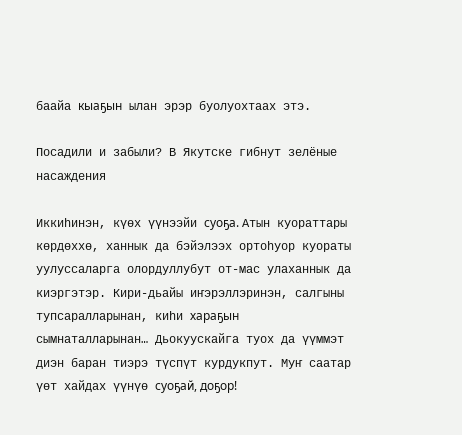баайа кыаҕын ылан эрэр буолуохтаах этэ.

Посадили и забыли? В Якутске гибнут зелёные насаждения

Иккиһинэн, күөх үүнээйи суоҕа. Атын куораттары көрдөххө, ханнык да бэйэлээх ортоһуор куораты уулуссаларга олордуллубут от-мас улаханнык да киэргэтэр. Кири-дьайы иҥэрэллэринэн, салгыны тупсаралларынан, киһи хараҕын сымнаталларынан… Дьокуускайга туох да үүммэт диэн баран тиэрэ түспүт курдукпут. Муҥ саатар үөт хайдах үүнүө суоҕай, доҕор!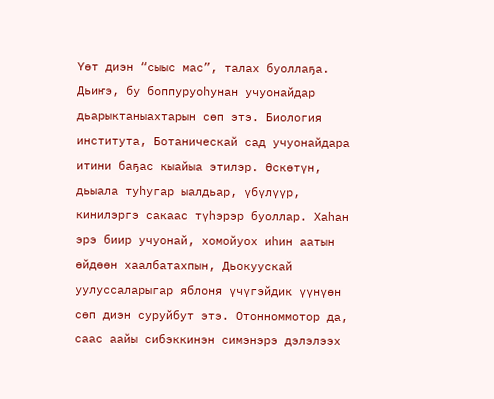Үөт диэн “сыыс мас”, талах буоллаҕа. Дьиҥэ, бу боппуруоһунан учуонайдар дьарыктаныахтарын сөп этэ. Биология института, Ботаническай сад учуонайдара итини баҕас кыайыа этилэр. Өскөтүн, дьыала туһугар ыалдьар, үбүлүүр, кинилэргэ сакаас түһэрэр буоллар. Хаһан эрэ биир учуонай, хомойуох иһин аатын өйдөөн хаалбатахпын, Дьокуускай уулуссаларыгар яблоня үчүгэйдик үүнүөн сөп диэн суруйбут этэ. Отонноммотор да, саас аайы сибэккинэн симэнэрэ дэлэлээх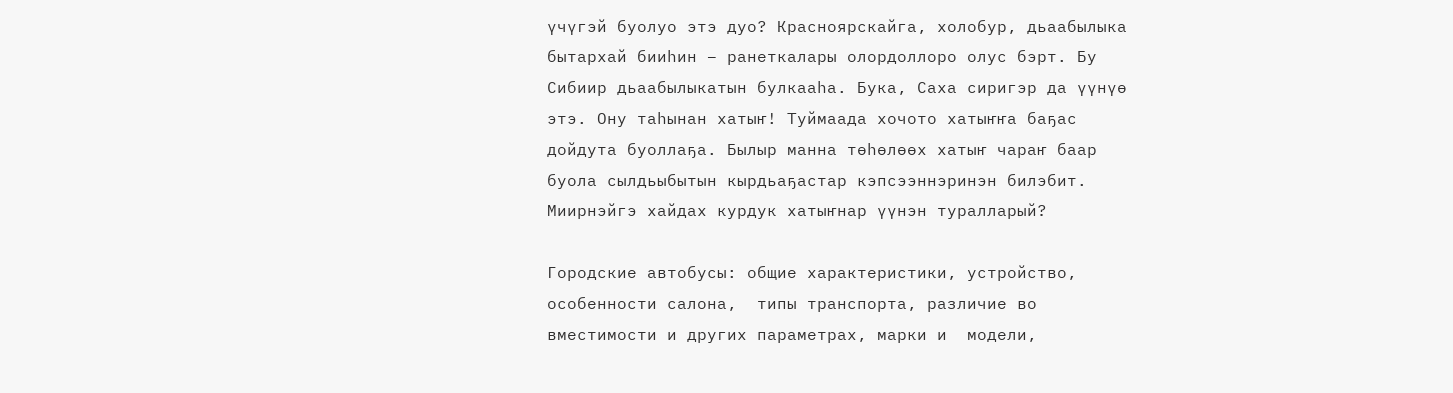үчүгэй буолуо этэ дуо? Красноярскайга, холобур, дьаабылыка бытархай бииһин – ранеткалары олордоллоро олус бэрт. Бу Сибиир дьаабылыкатын булкааһа. Бука, Саха сиригэр да үүнүө этэ. Ону таһынан хатыҥ! Туймаада хочото хатыҥҥа баҕас дойдута буоллаҕа. Былыр манна төһөлөөх хатыҥ чараҥ баар буола сылдьыбытын кырдьаҕастар кэпсээннэринэн билэбит. Миирнэйгэ хайдах курдук хатыҥнар үүнэн туралларый?

Городские автобусы: общие характеристики, устройство, особенности салона,  типы транспорта, различие во вместимости и других параметрах, марки и  модели,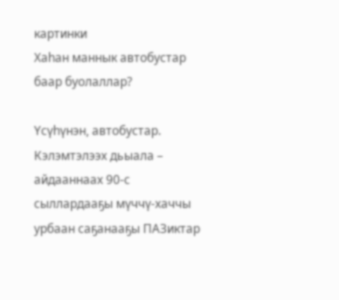картинки
Хаһан маннык автобустар баар буолаллар?

Үсүһүнэн, автобустар. Кэлэмтэлээх дьыала – айдааннаах 90-с сыллардааҕы мүччү-хаччы урбаан саҕанааҕы ПАЗиктар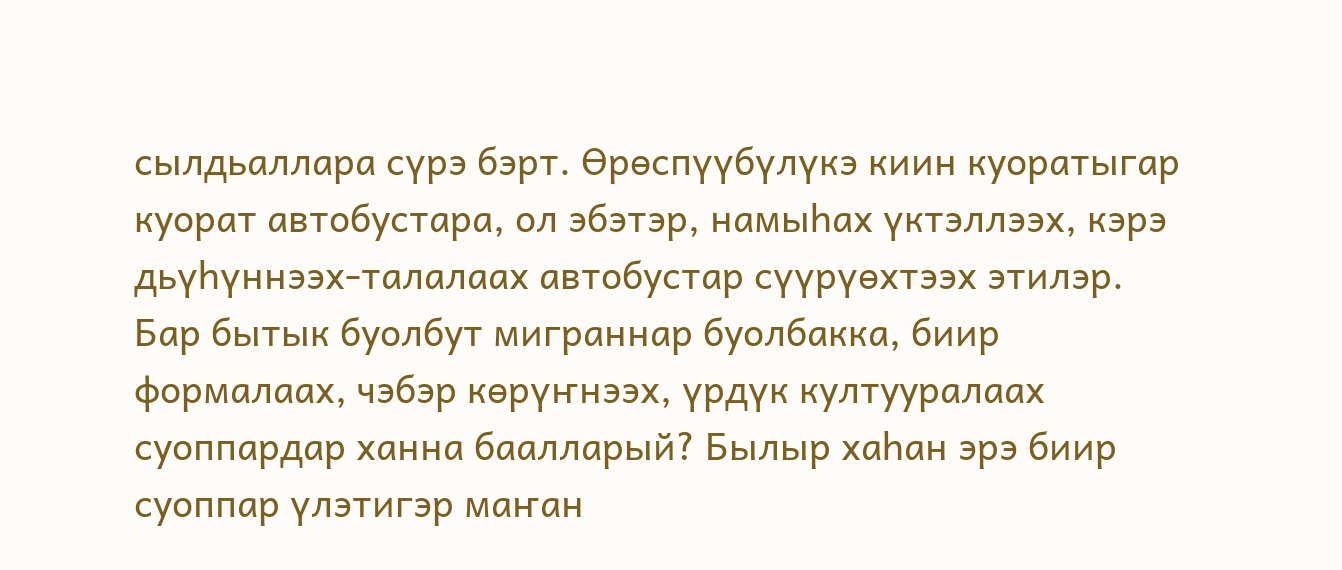сылдьаллара сүрэ бэрт. Өрөспүүбүлүкэ киин куоратыгар куорат автобустара, ол эбэтэр, намыһах үктэллээх, кэрэ дьүһүннээх-талалаах автобустар сүүрүөхтээх этилэр. Бар бытык буолбут миграннар буолбакка, биир формалаах, чэбэр көрүҥнээх, үрдүк култууралаах суоппардар ханна баалларый? Былыр хаһан эрэ биир суоппар үлэтигэр маҥан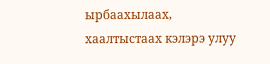ырбаахылаах, хаалтыстаах кэлэрэ улуу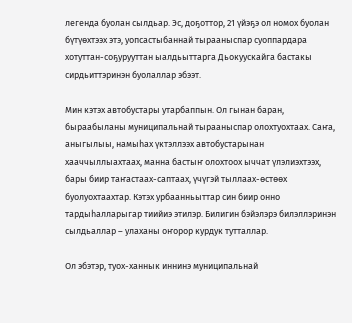легенда буолан сылдьар. Эс, доҕоттор, 21 үйэҕэ ол номох буолан бүтүөхтээх этэ, уопсастыбаннай тырааныспар суоппардара хотуттан-соҕурууттан ыалдьыттарга Дьокуускайга бастакы сирдьиттэринэн буолаллар эбээт.

Мин кэтэх автобустары утарбаппын. Ол гынан баран, быраабыланы муниципальнай тырааныспар олохтуохтаах. Саҥа, аныгылыы, намыһах үктэллээх автобустарынан хааччыллыахтаах, манна бастыҥ олохтоох ыччат үлэлиэхтээх, бары биир таҥастаах-саптаах, үчүгэй тыллаах-өстөөх буолуохтаахтар. Кэтэх урбаанньыттар син биир онно тардыһалларыгар тиийиэ этилэр. Билигин бэйэлэрэ билэллэринэн сылдьаллар – улаханы оҥорор курдук тутталлар.

Ол эбэтэр, туох-ханнык иннинэ муниципальнай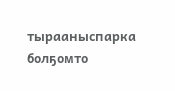тырааныспарка болҕомто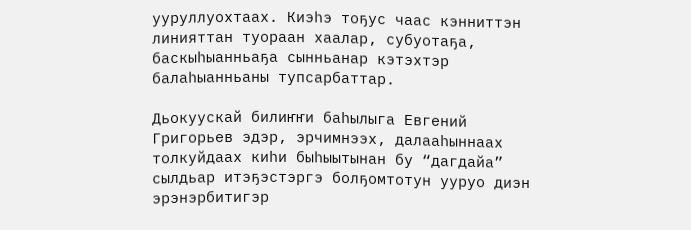ууруллуохтаах. Киэһэ тоҕус чаас кэнниттэн линияттан туораан хаалар, субуотаҕа, баскыһыанньаҕа сынньанар кэтэхтэр балаһыанньаны тупсарбаттар.

Дьокуускай билиҥҥи баһылыга Евгений Григорьев эдэр, эрчимнээх, далааһыннаах толкуйдаах киһи быһыытынан бу “дагдайа” сылдьар итэҕэстэргэ болҕомтотун ууруо диэн эрэнэрбитигэр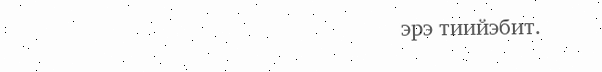эрэ тиийэбит.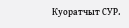Куоратчыт СУР.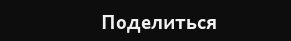Поделиться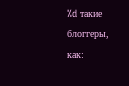%d такие блоггеры, как: